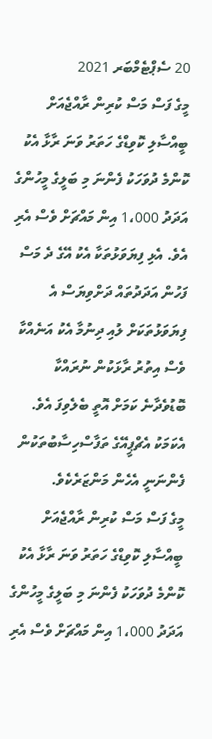20 ސެޕްޓެމްބަރ 2021
މީގެ ފަސް މަސް ކުރިން ރާއްޖެއަށް ބީއްސާލި ކޮވިޑްގެ ހަތަރު ވަނަ ރާޅާ އެކު ކޮންމެ ދުވަހަކު ފެންނަ މި ބަލީގެ މީހުންގެ އަދަދު 1،000 އިން މައްޗަށް ވެސް އެރި އެވެ. އެޅި ފިޔަވަޅުތަކާ އެކު އޭގެ ދެ މަސް ފަހުން އަދަދުތައް ދަށްވިޔަސް އެ ފިޔަވަޅުތަކަށް ލުއި ދިނުމާ އެކު އަނެއްކާ ވެސް އިތުރު ރާޅަކުން ނުރައްކާ ބޮޑުވެދާނެ ކަމަށް އޮތީ ބެލެވިފަ އެވެ. އެކަމަކު އެޗްޕީއޭގެ ތަފާސްހިސާބުތަކުން ފެންނަނީ އެހެން މަންޒަރެކެވެ.
މީގެ ފަސް މަސް ކުރިން ރާއްޖެއަށް ބީއްސާލި ކޮވިޑްގެ ހަތަރު ވަނަ ރާޅާ އެކު ކޮންމެ ދުވަހަކު ފެންނަ މި ބަލީގެ މީހުންގެ އަދަދު 1،000 އިން މައްޗަށް ވެސް އެރި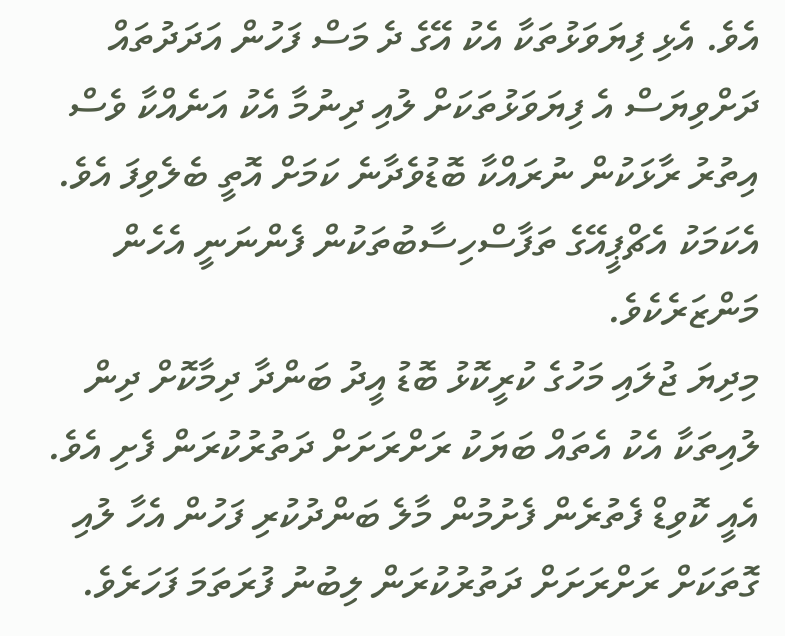އެވެ. އެޅި ފިޔަވަޅުތަކާ އެކު އޭގެ ދެ މަސް ފަހުން އަދަދުތައް ދަށްވިޔަސް އެ ފިޔަވަޅުތަކަށް ލުއި ދިނުމާ އެކު އަނެއްކާ ވެސް އިތުރު ރާޅަކުން ނުރައްކާ ބޮޑުވެދާނެ ކަމަށް އޮތީ ބެލެވިފަ އެވެ. އެކަމަކު އެޗްޕީއޭގެ ތަފާސްހިސާބުތަކުން ފެންނަނީ އެހެން މަންޒަރެކެވެ.
މިދިޔަ ޖުލައި މަހުގެ ކުރީކޮޅު ބޮޑު އީދު ބަންދާ ދިމާކޮށް ދިން ލުއިތަކާ އެކު އެތައް ބަޔަކު ރަށްރަށަށް ދަތުރުކުރަން ފެށި އެވެ. އެއީ ކޮވިޑް ފެތުރެން ފެށުމުން މާލެ ބަންދުކުރި ފަހުން އެހާ ލުއި ގޮތަކަށް ރަށްރަށަށް ދަތުރުކުރަން ލިބުނު ފުރަތަމަ ފަހަރެވެ.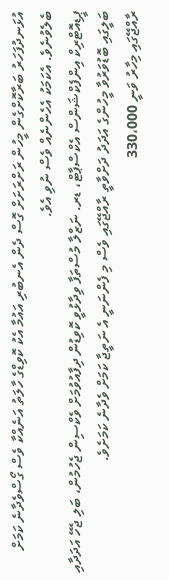އުޅަނދުފަހަރު ބަރާކޮށްގެން މީހުން ރަށްރަށަށް ގޮސް ދެން އެނބުރި އައުމާ އެކު ކޮވިޑްގެ ހާލަތު އަނެއްކާ ވެސް ގޯސްވެދާނެ ކަމަށް ބެލެވުނެވެ. އެކަމަކު އެހެންނެއް ވެސް ނުވި އެވެ.
ޕީޑިއޮޓްރިކް އިންފެކްޝަންސް އެކްސްޕާޓް، ޑރ. ނަޒްލާ މުސްތަފާ ވިދާޅުވީ ކޮވިޑުން ދިފާއުވުމަށް ވެކްސިން ޖެހުމުން، ބަލި ޖެހޭ އަދަދާއި ބަލީގައި ބޮޑުވަރުވާ މީހުންގެ އަދަދު ދަށްވާތީ ރާއްޖޭގައި ވެސް މި ފެންނަނީ އެ ނަތީޖާ ކަމަށް ވެދާނެ ކަމަށެވެ.
ރާއްޖޭގައި މިހާރު ވަނީ 330،000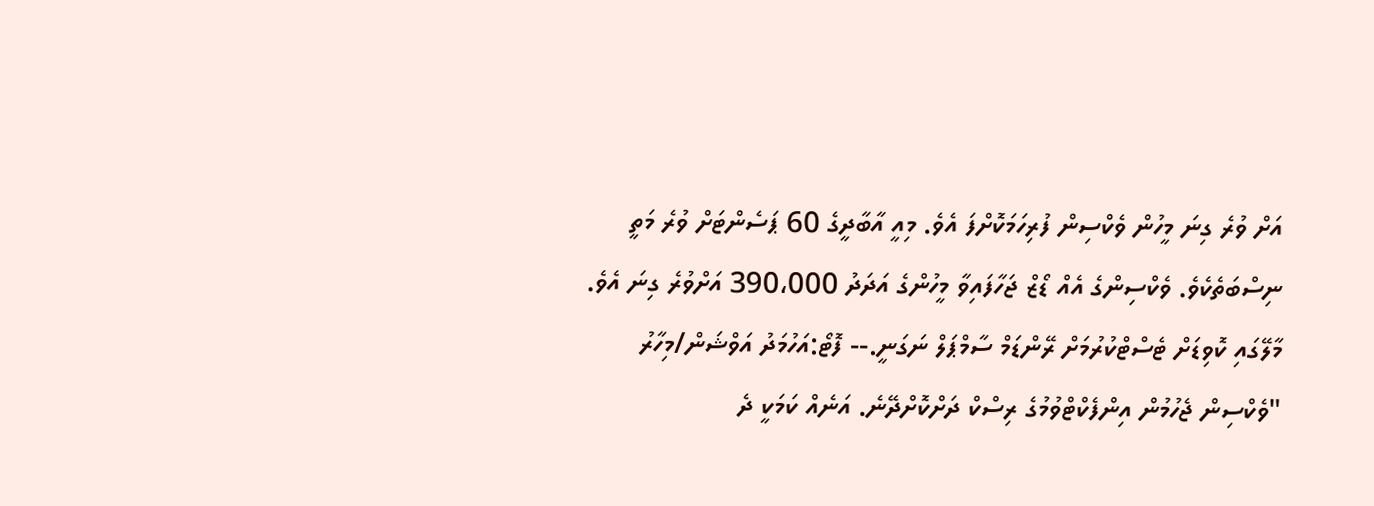އަށް ވުރެ ގިނަ މީހުން ވެކްސިން ފުރިހަމަކޮށްފަ އެވެ. މިއީ އާބާދީގެ 60 ޕަސެންޓަށް ވުރެ މަތީ ނިސްބަތެކެވެ. ވެކްސިންގެ އެއް ޑޯޒް ޖަހާފައިވާ މީހުންގެ އަދަދު 390،000 އަށްވުރެ ގިނަ އެވެ.
މާލޭގައި ކޮވިޑަށް ޓެސްޓްކުރުމަށް ރޭންޑަމް ސާމްޕަލް ނަގަނީ.-- ފޮޓޯ:އަހުމަދު އަވްޝަން/މިހާރު
"ވެކްސިން ޖެހުމުން އިންފެކްޓްވުމުގެ ރިސްކް ދަށްކޮށްދޭނެ. އަނެއް ކަމަކީ ދެ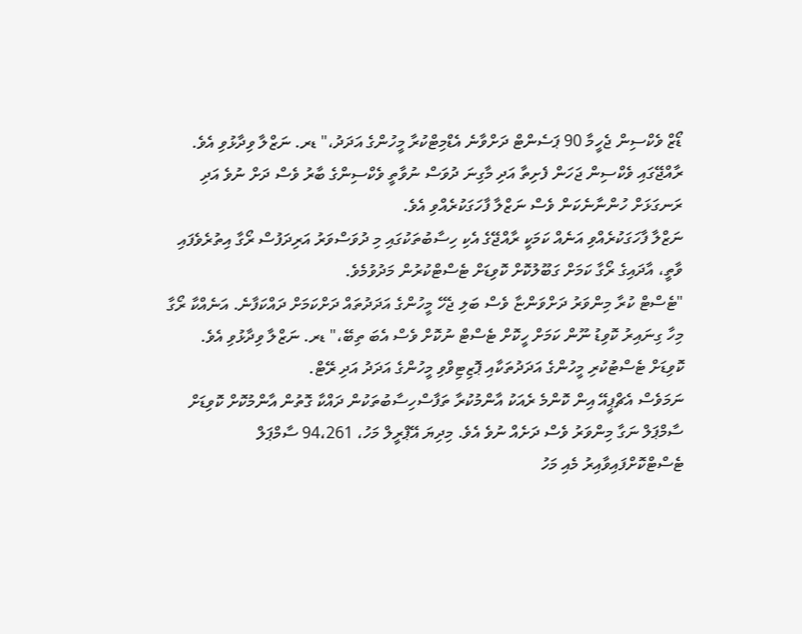ޑޯޒް ވެކްސިން ޖެހީމާ 90 ޕަސެންޓް ދަށްވާނެ އެޑްމިޓްކުރާ މީހުންގެ އަދަދު،" ޑރ. ނަޒްލާ ވިދާޅުވި އެވެ.
ރާއްޖޭގައި ވެކްސިން ޖަހަން ފެށިތާ އަދި މާގިނަ ދުވަސް ނުވާތީ ވެކްސިންގެ ބާރު ވެސް ދަށް ނުވެ އަދި ރަނގަޅަށް ހުންނާނެކަން ވެސް ނަޒްލާ ފާހަގަކުރެއްވި އެވެ.
ނަޒްލާ ފާހަގަކުރެއްވި އަނެއް ކަމަކީ ރާއްޖޭގެ އެކި ހިސާބުތަކުގައި މި ދުވަސްވަރު އަރިދަފުސް ރޯގާ އިތުރެވެފައި ވާތީ، އާދައިގެ ރޯގާ ކަމަށް ގަބޫލުކޮށް ކޮވިޑަށް ޓެސްޓްކުރުން މަދުވުމެވެ.
"ޓެސްޓް ކުރާ މިންވަރު ދަށްވަންޏާ ވެސް ބަލި ޖެހޭ މީހުންގެ އަދަދުތައް ދަށްކަމަށް ދައްކަފާނެ. އަނެއްކާ ރޯގާ މިހާ ގިނައިރު ކޮވިޑު ނޫން ކަމަށް ހީކޮށް ޓެސްޓް ނުކޮށް ވެސް އެބަ ތިބޭ،" ޑރ. ނަޒްލާ ވިދާޅުވި އެވެ.
ކޮވިޑަށް ޓެސްޓުކުރި މީހުންގެ އަދަދުތަކާއި ޕޮޒިޓިވްވި މީހުންގެ އަދަދު އަދި ރޭޓް.
ނަމަވެސް އެޗްޕީއޭ އިން ކޮންމެ ރެއަކު އާންމުކުރާ ތަފާސްހިސާބުތަކުން ދައްކާ ގޮތުން އާންމުކޮށް ކޮވިޑަށް ސާމްޕަލް ނަގާ މިންވަރު ވެސް ދަށެއް ނުވެ އެވެ. މިދިޔަ އޭޕްރީލް މަހު، 94،261 ސާމްޕަލް ޓެސްޓްކޮށްފައިވާއިރު މެއި މަހު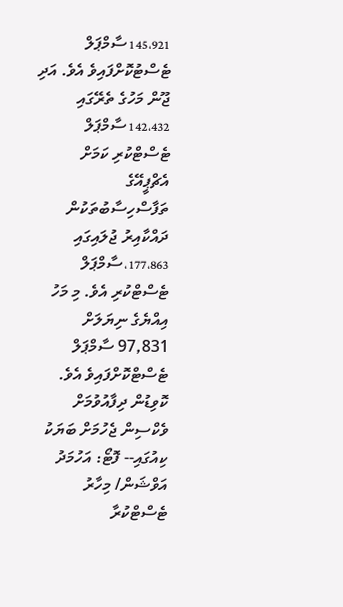145،921 ސާމްޕަލް ޓެސްޓުކޮށްފައިވެ އެވެ. އަދި ޖޫން މަހުގެ ތެރޭގައި 142،432 ސާމްޕަލް ޓެސްޓްކުރި ކަމަށް އެޗްޕީއޭގެ ތަފާސްހިސާބުތަކުން ދައްކާއިރު ޖުލައިގައި 177،863، ސާމްޕަލް ޓެސްޓްކުރި އެވެ. މި މަހު އިއްޔެގެ ނިޔަލަށް 97,831 ސާމްޕަލް ޓެސްޓްކޮށްފައިވެ އެވެ.
ކޮވިޑުން ދިފާއުވުމަށް ވެކްސިން ޖެހުމަށް ބަޔަކު ކިއުގައި-- ފޮޓޯ: އަހުމަދު އަވްޝަން/ މިހާރު
ޓެސްޓްކުރާ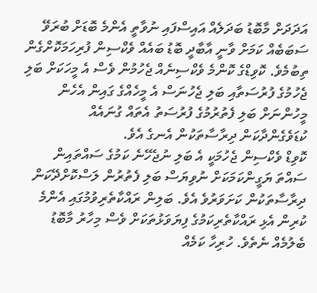އަދަދަށް މާބޮޑު ބަދަލެއް އައިސްފައި ނުވާތީ އެންމެ ބޮޑަށް ބުރަވޭ ސަބަބެއް ކަމަށް ވާނީ އާބާދީ ބޮޑު ބައެއް ވެކްސިން ފުރިހަމަކޮށްގެން ތިބުމެވެ. ކޮވިޑްގެ ކޮންމެ ވެކްސިނެއް ޖެހުމުން ވެސް އެ މީހަކަށް ބަލި ޖެހުމުގެ ފުރުސަތާއި ބަލި ޖެހުނަސް އެ މީހެއްގެ ގައިން އެހެން މީހުންނަށް ބަލި ފެތުރުމުގެ ފުރުސަތު އެތައް ގުނައެއް ކުޑަވެގެންދާކަން ދިރާސާތަކުން އެނގެ އެވެ.
ކޮވިޑް ވެކްސިން ޖެހުމަކީ އެ ބަލި ނުޖެހޭނެ ކަމުގެ ސައްތައިން ސައްތަ ޔަގީންކަމަކަށް ނުވިޔަސް ބަލި ފެތުރުން ލަސްކޮށްދޭކަން ދިރާސާތަކުން ކަށަވަރުވެ އެވެ. ބަލިން ރައްކާތެރިވުމުގައި އެންމެ ކުރިން އެޅި ރައްކާތެރިކަމުގެ ފިޔަވަޅުތަކަށް ވެސް މިހާރު މާބޮޑު ބެލުމެއް ނެތެވެ. ހުރިހާ ކަމެއް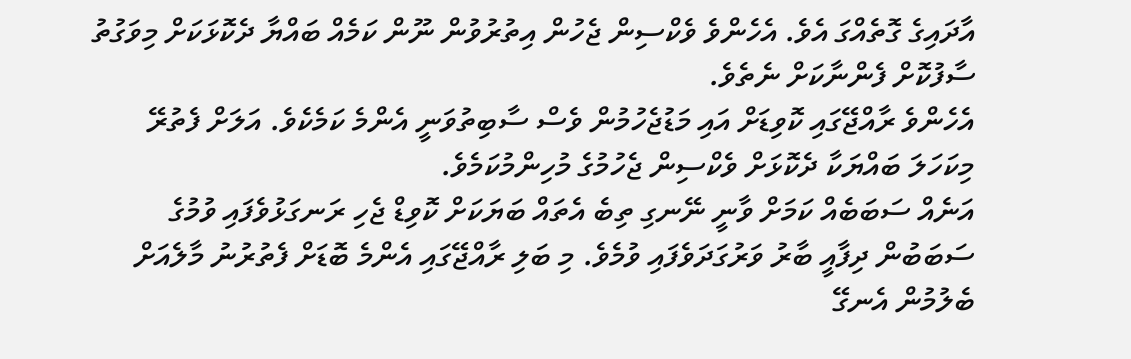އާދައިގެ ގޮތެއްގަ އެވެ. އެހެންވެ ވެކްސިން ޖެހުން އިތުރުވުން ނޫން ކަމެއް ބައްޔާ ދެކޮޅަކަށް މިވަގުތު ސާފުކޮށް ފެންނާކަށް ނެތެވެ.
އެހެންވެ ރާއްޖޭގައި ކޮވިޑަށް އައި މަޑުޖެހުމުން ވެސް ސާބިތުވަނީ އެންމެ ކަމެކެވެ. އަލަށް ފެތުރޭ މިކަހަލަ ބައްޔަކާ ދެކޮޅަށް ވެކްސިން ޖެހުމުގެ މުހިންމުކަމެވެ.
އަނެއް ސަބަބެއް ކަމަށް ވާނީ ނޭނގި ތިބެ އެތައް ބަޔަކަށް ކޮވިޑް ޖެހި ރަނގަޅުވެފައި ވުމުގެ ސަބަބުން ދިފާއީ ބާރު ވަރުގަދަވެފައި ވުމެވެ. މި ބަލި ރާއްޖޭގައި އެންމެ ބޮޑަށް ފެތުރުނު މާލެއަށް ބެލުމުން އެނގޭ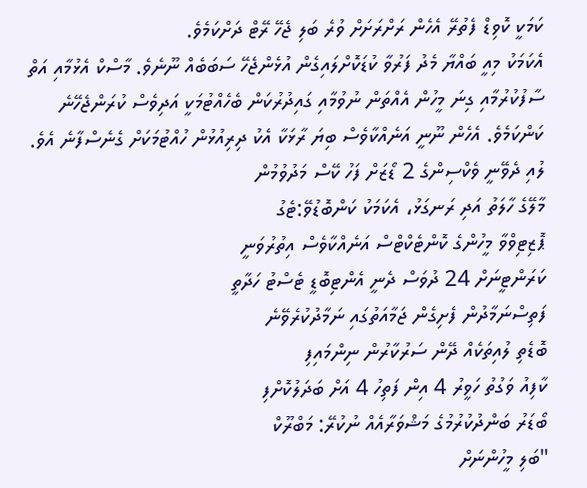ކަމަކީ ކޮވިޑް ފެތުރޭ އެހެން ރަށްރަށަށް ވުރެ ބަލި ޖެހޭ ރޭޓް ދަށްކަމެވެ.
އެކަމަކު މިއީ ބައްޔާ މެދު ފަރުވާ ކުޑަކޮށްލައިގެން އުޅެންޖެހޭ ސަބަބެއް ނޫނެވެ. މާސްކް އެޅުމާއި އަތް ސާފުކުރުމާއި ގިނަ މީހުން އެއްތަން ނުވުމާއި ގައިދުރުކަން ބެހެއްޓުމަކީ އަދިވެސް ކުރަންޖެހޭނެ ކަންކަމެވެ. އެހެން ނޫނީ އަނެއްކާވެސް ބިޔަ ރާޅަކާ އެކު ދިރިއުޅުން ހުއްޓުމަކަށް ގެނެސްފާނެ އެވެ.
ލުއި ދެވޭނީ ވެކްސިންގެ 2 ޑޯޒަށް ފަހު ކޭސް މަދުވުމުން
މާލޭގެ ހާލަތު އަދި ރަނގަޅު، އެކަމަކު ކަންބޮޑުވޭ:ޓެގު
ޕޮޒިޓިވްވާ މީހުންގެ ކޮންޓެކްޓްސް އަނެއްކާވެސް އިތުރުވަނީ
ކަރަންޓީނަށް 24 ދުވަސް ދެނީ އެންޓިބޮޑީ ޓެސްޓު ހަދާތީ
ފަތިސްނަމާދުން ފެށިގެން ޖަމާއަތުގައި ނަމާދުކުރެވޭނެ
ބޮޑެތި ލުއިތަކެއް ދޭން ސަރުކާރުން ނިންމައިފި
ކާފިއު ވަގުތު ހަވީރު 4 އިން ފަތިހު 4 އަށް ބަދަލުކޮށްފި
ބޯޑަރު ބަންދުކުރުމުގެ މަޝްވަރާއެއް ނުކުރޭ: މަބްރޫކް
"ބަލި މީހުންނަށް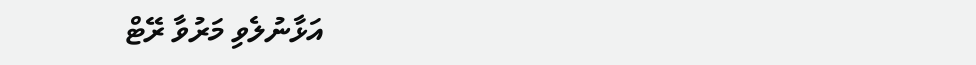އަޅާނުލެވި މަރުވާ ރޭޓް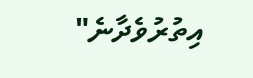އިތުރުވެދާނެ"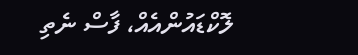ލޮކްޑައުންއެއް، ފާސް ނެތި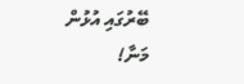ބޭރުގައި އުޅުން މަނާ!